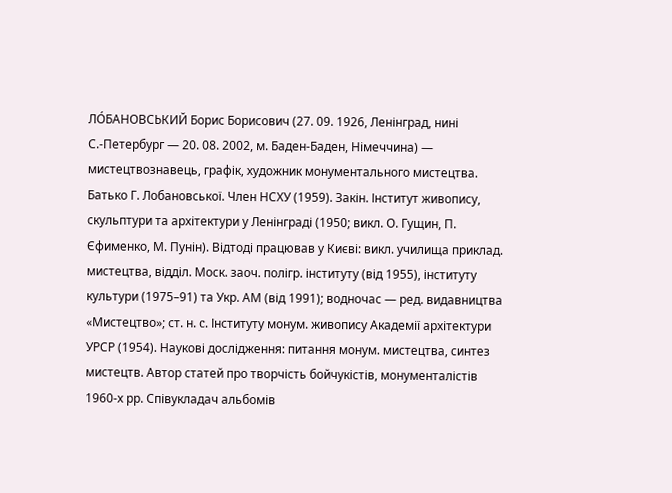ЛО́БАНОВСЬКИЙ Борис Борисович (27. 09. 1926, Ленінград, нині С.-Петербург — 20. 08. 2002, м. Баден-Баден, Німеччина) — мистецтвознавець, графік, художник монументального мистецтва. Батько Г. Лобановської. Член НСХУ (1959). Закін. Інститут живопису, скульптури та архітектури у Ленінграді (1950; викл. О. Гущин, П. Єфименко, М. Пунін). Відтоді працював у Києві: викл. училища приклад. мистецтва, відділ. Моск. заоч. полігр. інституту (від 1955), інституту культури (1975–91) та Укр. АМ (від 1991); водночас — ред. видавництва «Мистецтво»; ст. н. c. Інституту монум. живопису Академії архітектури УРСР (1954). Наукові дослідження: питання монум. мистецтва, синтез мистецтв. Автор статей про творчість бойчукістів, монументалістів 1960-х рр. Співукладач альбомів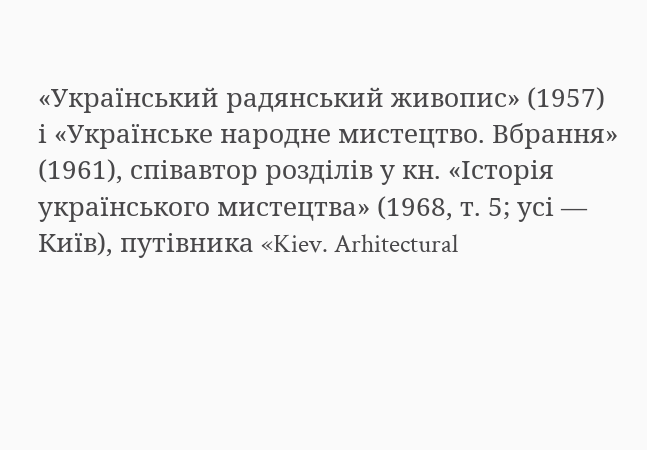«Український радянський живопис» (1957) і «Українське народне мистецтво. Вбрання» (1961), співавтор розділів у кн. «Історія українського мистецтва» (1968, т. 5; усі — Київ), путівника «Kiev. Arhitectural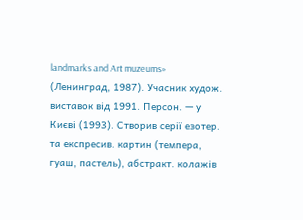landmarks and Art muzeums» (Ленинград, 1987). Учасник худож. виставок від 1991. Персон. — у Києві (1993). Створив серії езотер. та експресив. картин (темпера, гуаш, пастель), абстракт. колажів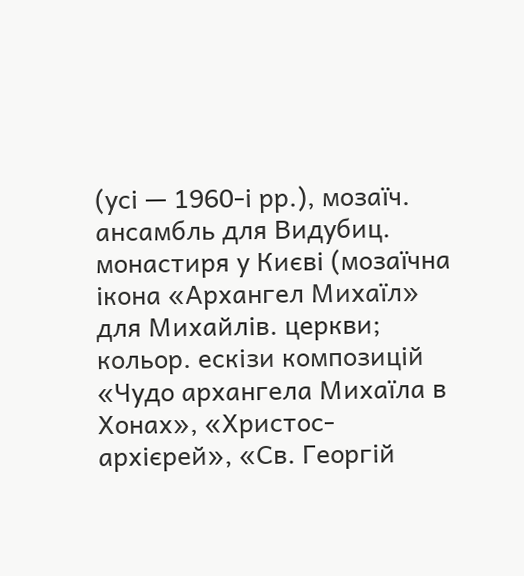(усі — 1960-і рр.), мозаїч. ансамбль для Видубиц. монастиря у Києві (мозаїчна ікона «Архангел Михаїл» для Михайлів. церкви; кольор. ескізи композицій «Чудо архангела Михаїла в Хонах», «Христос-архієрей», «Св. Георгій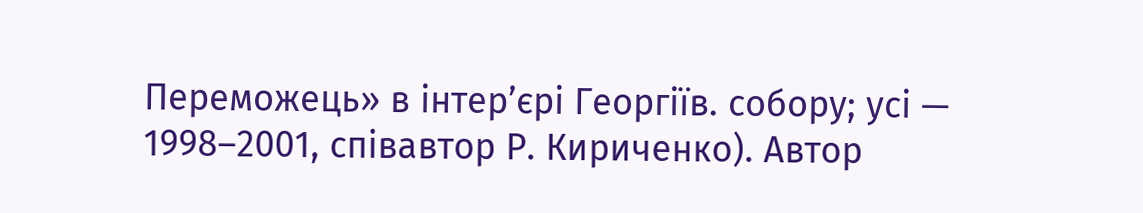Переможець» в інтерʼєрі Георгіїв. собору; усі — 1998–2001, співавтор Р. Кириченко). Автор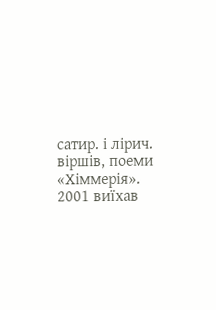сатир. і лірич. віршів, поеми «Хіммерія». 2001 виїхав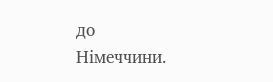до Німеччини.